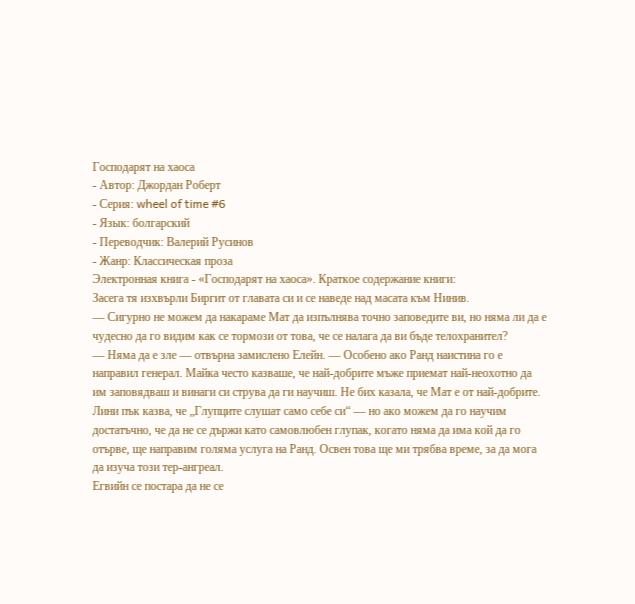Господарят на хаоса
- Автор: Джордан Роберт
- Серия: wheel of time #6
- Язык: болгарский
- Переводчик: Валерий Русинов
- Жанр: Классическая проза
Электронная книга - «Господарят на хаоса». Краткое содержание книги:
Засега тя изхвърли Биргит от главата си и се наведе над масата към Нинив.
— Сигурно не можем да накараме Мат да изпълнява точно заповедите ви, но няма ли да е чудесно да го видим как се тормози от това, че се налага да ви бъде телохранител?
— Няма да е зле — отвърна замислено Елейн. — Особено ако Ранд наистина го е направил генерал. Майка често казваше, че най-добрите мъже приемат най-неохотно да им заповядваш и винаги си струва да ги научиш. Не бих казала, че Мат е от най-добрите. Лини пък казва, че „Глупците слушат само себе си“ — но ако можем да го научим достатъчно, че да не се държи като самовлюбен глупак, когато няма да има кой да го отърве, ще направим голяма услуга на Ранд. Освен това ще ми трябва време, за да мога да изуча този тер-ангреал.
Егвийн се постара да не се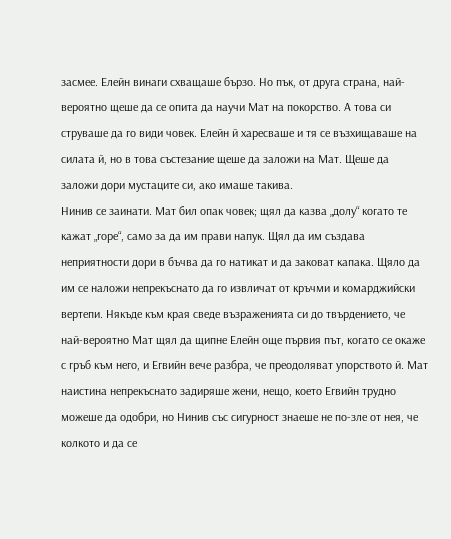засмее. Елейн винаги схващаше бързо. Но пък, от друга страна, най-вероятно щеше да се опита да научи Мат на покорство. А това си струваше да го види човек. Елейн й харесваше и тя се възхищаваше на силата й, но в това състезание щеше да заложи на Мат. Щеше да заложи дори мустаците си, ако имаше такива.
Нинив се заинати. Мат бил опак човек; щял да казва „долу“ когато те кажат „горе“, само за да им прави напук. Щял да им създава неприятности дори в бъчва да го натикат и да заковат капака. Щяло да им се наложи непрекъснато да го извличат от кръчми и комарджийски вертепи. Някъде към края сведе възраженията си до твърдението, че най-вероятно Мат щял да щипне Елейн още първия път, когато се окаже с гръб към него, и Егвийн вече разбра, че преодоляват упорството й. Мат наистина непрекъснато задиряше жени, нещо, което Егвийн трудно можеше да одобри, но Нинив със сигурност знаеше не по-зле от нея, че колкото и да се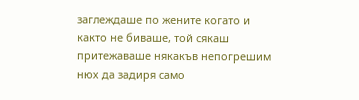заглеждаше по жените когато и както не биваше, той сякаш притежаваше някакъв непогрешим нюх да задиря само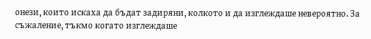онези, които искаха да бъдат задиряни, колкото и да изглеждаше невероятно. За съжаление, тъкмо когато изглеждаше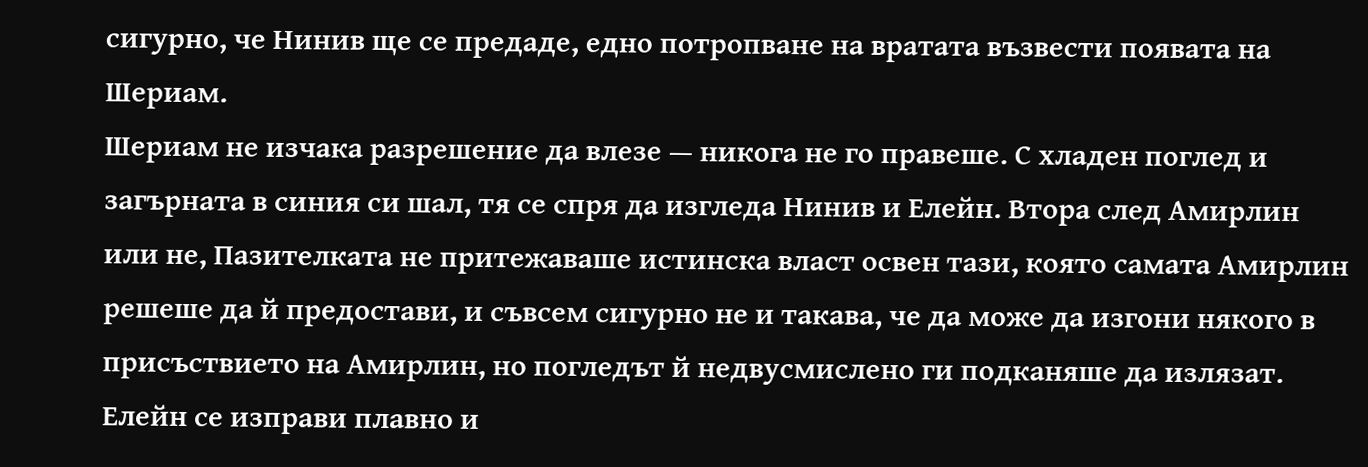сигурно, че Нинив ще се предаде, едно потропване на вратата възвести появата на Шериам.
Шериам не изчака разрешение да влезе — никога не го правеше. С хладен поглед и загърната в синия си шал, тя се спря да изгледа Нинив и Елейн. Втора след Амирлин или не, Пазителката не притежаваше истинска власт освен тази, която самата Амирлин решеше да й предостави, и съвсем сигурно не и такава, че да може да изгони някого в присъствието на Амирлин, но погледът й недвусмислено ги подканяше да излязат.
Елейн се изправи плавно и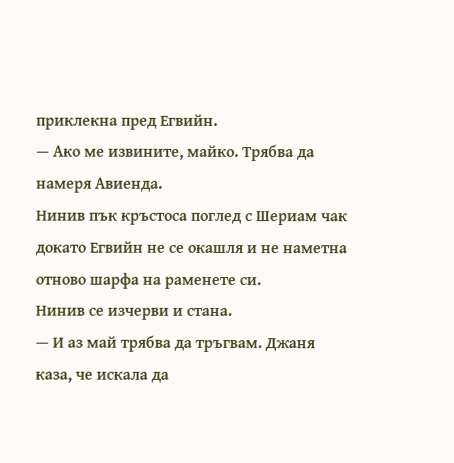приклекна пред Егвийн.
— Ако ме извините, майко. Трябва да намеря Авиенда.
Нинив пък кръстоса поглед с Шериам чак докато Егвийн не се окашля и не наметна отново шарфа на раменете си.
Нинив се изчерви и стана.
— И аз май трябва да тръгвам. Джаня каза, че искала да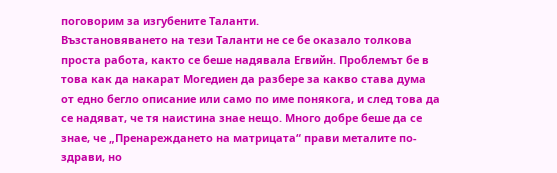поговорим за изгубените Таланти.
Възстановяването на тези Таланти не се бе оказало толкова проста работа, както се беше надявала Егвийн. Проблемът бе в това как да накарат Могедиен да разбере за какво става дума от едно бегло описание или само по име понякога, и след това да се надяват, че тя наистина знае нещо. Много добре беше да се знае, че „Пренареждането на матрицата“ прави металите по-здрави, но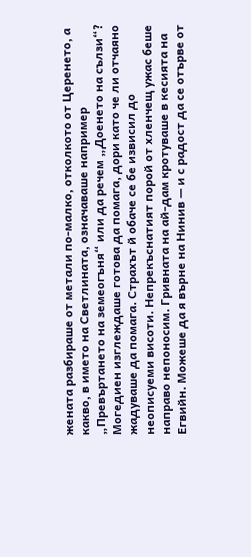жената разбираше от метали по-малко, отколкото от Церенето, а какво, в името на Светлината, означаваше например „Превъртането на земеогъня“ или да речем „Доенето на сълзи“?
Могедиен изглеждаше готова да помага, дори като че ли отчаяно жадуваше да помага. Страхът й обаче се бе извисил до неописуеми висоти. Непрекъснатият порой от хленчещ ужас беше направо непоносим. Гривната на ай-дам кротуваше в кесията на Егвийн. Можеше да я върне на Нинив — и с радост да се отърве от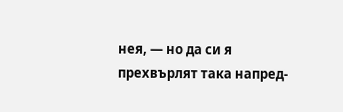нея, — но да си я прехвърлят така напред-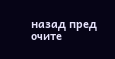назад пред очите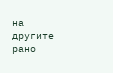на другите рано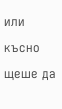или късно щеше да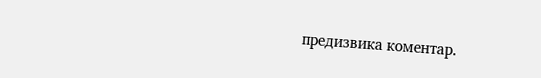предизвика коментар.